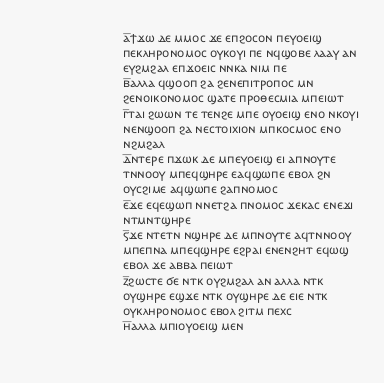ⲁ̅ϯϫⲱ ⲇⲉ ⲙⲙⲟⲥ ϫⲉ ⲉⲡϩⲟⲥⲟⲛ ⲡⲉⲩⲟⲉⲓϣ ⲡⲉⲕⲗⲏⲣⲟⲛⲟⲙⲟⲥ ⲟⲩⲕⲟⲩⲓ ⲡⲉ ⲛϥϣⲟⲃⲉ ⲗⲁⲁⲩ ⲁⲛ ⲉⲩϩⲙϩⲁⲗ ⲉⲡϫⲟⲉⲓⲥ ⲛⲛⲕⲁ ⲛⲓⲙ ⲡⲉ
ⲃ̅ⲁⲗⲗⲁ ϥϣⲟⲟⲡ ϩⲁ ϩⲉⲛⲉⲡⲓⲧⲣⲟⲡⲟⲥ ⲙⲛ ϩⲉⲛⲟⲓⲕⲟⲛⲟⲙⲟⲥ ϣⲁⲧⲉ ⲡⲣⲟⲑⲉⲥⲙⲓⲁ ⲙⲡⲉⲓⲱⲧ
ⲅ̅ⲧⲁⲓ ϩⲱⲱⲛ ⲧⲉ ⲧⲉⲛϩⲉ ⲙⲡⲉ ⲟⲩⲟⲉⲓϣ ⲉⲛⲟ ⲛⲕⲟⲩⲓ ⲛⲉⲛϣⲟⲟⲡ ϩⲁ ⲛⲉⲥⲧⲟⲓⲭⲓⲟⲛ ⲙⲡⲕⲟⲥⲙⲟⲥ ⲉⲛⲟ ⲛϩⲙϩⲁⲗ
ⲇ̅ⲛⲧⲉⲣⲉ ⲡϫⲱⲕ ⲇⲉ ⲙⲡⲉⲩⲟⲉⲓϣ ⲉⲓ ⲁⲡⲛⲟⲩⲧⲉ ⲧⲛⲛⲟⲟⲩ ⲙⲡⲉϥϣⲏⲣⲉ ⲉⲁϥϣⲱⲡⲉ ⲉⲃⲟⲗ ϩⲛ ⲟⲩⲥϩⲓⲙⲉ ⲁϥϣⲱⲡⲉ ϩⲁⲡⲛⲟⲙⲟⲥ
ⲉ̅ϫⲉ ⲉϥⲉϣⲱⲡ ⲛⲛⲉⲧϩⲁ ⲡⲛⲟⲙⲟⲥ ϫⲉⲕⲁⲥ ⲉⲛⲉϫⲓ ⲛⲧⲙⲛⲧϣⲏⲣⲉ
ⲋ̅ϫⲉ ⲛⲧⲉⲧⲛ ⲛϣⲏⲣⲉ ⲇⲉ ⲙⲡⲛⲟⲩⲧⲉ ⲁϥⲧⲛⲛⲟⲟⲩ ⲙⲡⲉⲡⲛⲁ ⲙⲡⲉϥϣⲏⲣⲉ ⲉϩⲣⲁⲓ ⲉⲛⲉⲛϩⲏⲧ ⲉϥⲱϣ ⲉⲃⲟⲗ ϫⲉ ⲁⲃⲃⲁ ⲡⲉⲓⲱⲧ
ⲍ̅ϩⲱⲥⲧⲉ ϭⲉ ⲛⲧⲕ ⲟⲩϩⲙϩⲁⲗ ⲁⲛ ⲁⲗⲗⲁ ⲛⲧⲕ ⲟⲩϣⲏⲣⲉ ⲉϣϫⲉ ⲛⲧⲕ ⲟⲩϣⲏⲣⲉ ⲇⲉ ⲉⲓⲉ ⲛⲧⲕ ⲟⲩⲕⲗⲏⲣⲟⲛⲟⲙⲟⲥ ⲉⲃⲟⲗ ϩⲓⲧⲙ ⲡⲉⲭⲥ
ⲏ̅ⲁⲗⲗⲁ ⲙⲡⲓⲟⲩⲟⲉⲓϣ ⲙⲉⲛ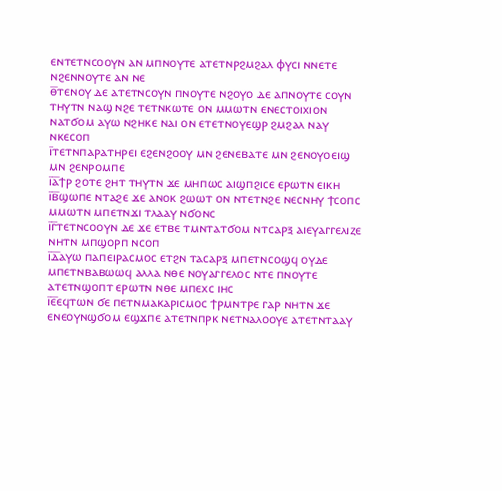ⲉⲛⲧⲉⲧⲛⲥⲟⲟⲩⲛ ⲁⲛ ⲙⲡⲛⲟⲩⲧⲉ ⲁⲧⲉⲧⲛⲣϩⲙϩⲁⲗ ⲫⲩⲥⲓ ⲛⲛⲉⲧⲉ ⲛϩⲉⲛⲛⲟⲩⲧⲉ ⲁⲛ ⲛⲉ
ⲑ̅ⲧⲉⲛⲟⲩ ⲇⲉ ⲁⲧⲉⲧⲛⲥⲟⲩⲛ ⲡⲛⲟⲩⲧⲉ ⲛϩⲟⲩⲟ ⲇⲉ ⲁⲡⲛⲟⲩⲧⲉ ⲥⲟⲩⲛ ⲧⲏⲩⲧⲛ ⲛⲁϣ ⲛϩⲉ ⲧⲉⲧⲛⲕⲱⲧⲉ ⲟⲛ ⲙⲙⲱⲧⲛ ⲉⲛⲉⲥⲧⲟⲓⲭⲓⲟⲛ ⲛⲁⲧϭⲟⲙ ⲁⲩⲱ ⲛϩⲏⲕⲉ ⲛⲁⲓ ⲟⲛ ⲉⲧⲉⲧⲛⲟⲩⲉϣⲣ ϩⲙϩⲁⲗ ⲛⲁⲩ ⲛⲕⲉⲥⲟⲡ
ⲓ̅ⲧⲉⲧⲛⲡⲁⲣⲁⲧⲏⲣⲉⲓ ⲉϩⲉⲛϩⲟⲟⲩ ⲙⲛ ϩⲉⲛⲉⲃⲁⲧⲉ ⲙⲛ ϩⲉⲛⲟⲩⲟⲉⲓϣ ⲙⲛ ϩⲉⲛⲣⲟⲙⲡⲉ
ⲓ̅ⲁ̅ϯⲣ ϩⲟⲧⲉ ϩⲏⲧ ⲧⲏⲩⲧⲛ ϫⲉ ⲙⲏⲡⲱⲥ ⲁⲓϣⲡϩⲓⲥⲉ ⲉⲣⲱⲧⲛ ⲉⲓⲕⲏ
ⲓ̅ⲃ̅ϣⲱⲡⲉ ⲛⲧⲁϩⲉ ϫⲉ ⲁⲛⲟⲕ ϩⲱⲱⲧ ⲟⲛ ⲛⲧⲉⲧⲛϩⲉ ⲛⲉⲥⲛⲏⲩ ϯⲥⲟⲡⲥ ⲙⲙⲱⲧⲛ ⲙⲡⲉⲧⲛϫⲓ ⲧⲗⲁⲁⲩ ⲛϭⲟⲛⲥ
ⲓ̅ⲅ̅ⲧⲉⲧⲛⲥⲟⲟⲩⲛ ⲇⲉ ϫⲉ ⲉⲧⲃⲉ ⲧⲙⲛⲧⲁⲧϭⲟⲙ ⲛⲧⲥⲁⲣⲝ ⲁⲓⲉⲩⲁⲅⲅⲉⲗⲓⲍⲉ ⲛⲏⲧⲛ ⲙⲡϣⲟⲣⲡ ⲛⲥⲟⲡ
ⲓ̅ⲇ̅ⲁⲩⲱ ⲡⲁⲡⲉⲓⲣⲁⲥⲙⲟⲥ ⲉⲧϩⲛ ⲧⲁⲥⲁⲣⲝ ⲙⲡⲉⲧⲛⲥⲟϣϥ ⲟⲩⲇⲉ ⲙⲡⲉⲧⲛⲃⲁⲃⲱⲱϥ ⲁⲗⲗⲁ ⲛⲑⲉ ⲛⲟⲩⲁⲅⲅⲉⲗⲟⲥ ⲛⲧⲉ ⲡⲛⲟⲩⲧⲉ ⲁⲧⲉⲧⲛϣⲟⲡⲧ ⲉⲣⲱⲧⲛ ⲛⲑⲉ ⲙⲡⲉⲭⲥ ⲓⲏⲥ
ⲓ̅ⲉ̅ⲉϥⲧⲱⲛ ϭⲉ ⲡⲉⲧⲛⲙⲁⲕⲁⲣⲓⲥⲙⲟⲥ ϯⲣⲙⲛⲧⲣⲉ ⲅⲁⲣ ⲛⲏⲧⲛ ϫⲉ ⲉⲛⲉⲟⲩⲛϣϭⲟⲙ ⲉϣϫⲡⲉ ⲁⲧⲉⲧⲛⲡⲣⲕ ⲛⲉⲧⲛⲁⲗⲟⲟⲩⲉ ⲁⲧⲉⲧⲛⲧⲁⲁⲩ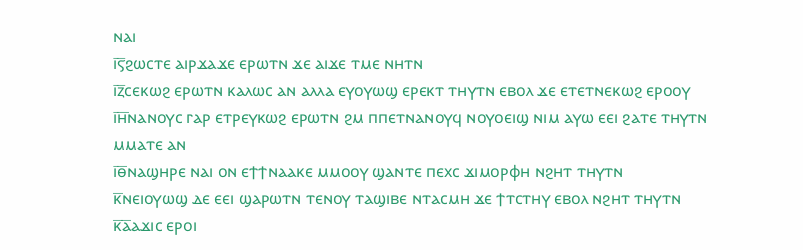ⲛⲁⲓ
ⲓ̅ⲋ̅ϩⲱⲥⲧⲉ ⲁⲓⲣϫⲁϫⲉ ⲉⲣⲱⲧⲛ ϫⲉ ⲁⲓϫⲉ ⲧⲙⲉ ⲛⲏⲧⲛ
ⲓ̅ⲍ̅ⲥⲉⲕⲱϩ ⲉⲣⲱⲧⲛ ⲕⲁⲗⲱⲥ ⲁⲛ ⲁⲗⲗⲁ ⲉⲩⲟⲩⲱϣ ⲉⲣⲉⲕⲧ ⲧⲏⲩⲧⲛ ⲉⲃⲟⲗ ϫⲉ ⲉⲧⲉⲧⲛⲉⲕⲱϩ ⲉⲣⲟⲟⲩ
ⲓ̅ⲏ̅ⲛⲁⲛⲟⲩⲥ ⲅⲁⲣ ⲉⲧⲣⲉⲩⲕⲱϩ ⲉⲣⲱⲧⲛ ϩⲙ ⲡⲡⲉⲧⲛⲁⲛⲟⲩϥ ⲛⲟⲩⲟⲉⲓϣ ⲛⲓⲙ ⲁⲩⲱ ⲉⲉⲓ ϩⲁⲧⲉ ⲧⲏⲩⲧⲛ ⲙⲙⲁⲧⲉ ⲁⲛ
ⲓ̅ⲑ̅ⲛⲁϣⲏⲣⲉ ⲛⲁⲓ ⲟⲛ ⲉϯϯⲛⲁⲁⲕⲉ ⲙⲙⲟⲟⲩ ϣⲁⲛⲧⲉ ⲡⲉⲭⲥ ϫⲓⲙⲟⲣⲫⲏ ⲛϩⲏⲧ ⲧⲏⲩⲧⲛ
ⲕ̅ⲛⲉⲓⲟⲩⲱϣ ⲇⲉ ⲉⲉⲓ ϣⲁⲣⲱⲧⲛ ⲧⲉⲛⲟⲩ ⲧⲁϣⲓⲃⲉ ⲛⲧⲁⲥⲙⲏ ϫⲉ ϯⲧⲥⲧⲏⲩ ⲉⲃⲟⲗ ⲛϩⲏⲧ ⲧⲏⲩⲧⲛ
ⲕ̅ⲁ̅ⲁϫⲓⲥ ⲉⲣⲟⲓ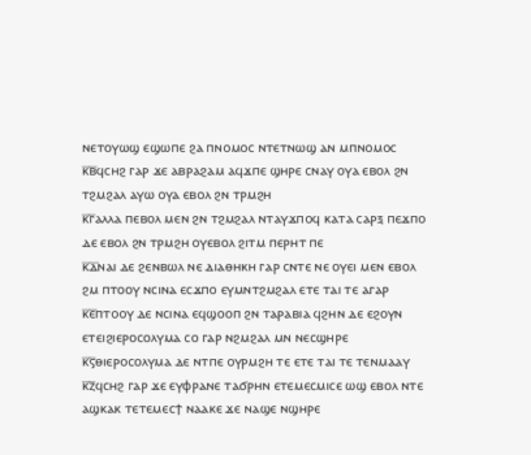ⲛⲉⲧⲟⲩⲱϣ ⲉϣⲱⲡⲉ ϩⲁ ⲡⲛⲟⲙⲟⲥ ⲛⲧⲉⲧⲛⲱϣ ⲁⲛ ⲙⲡⲛⲟⲙⲟⲥ
ⲕ̅ⲃ̅ϥⲥⲏϩ ⲅⲁⲣ ϫⲉ ⲁⲃⲣⲁϩⲁⲙ ⲁϥϫⲡⲉ ϣⲏⲣⲉ ⲥⲛⲁⲩ ⲟⲩⲁ ⲉⲃⲟⲗ ϩⲛ ⲧϩⲙϩⲁⲗ ⲁⲩⲱ ⲟⲩⲁ ⲉⲃⲟⲗ ϩⲛ ⲧⲣⲙϩⲏ
ⲕ̅ⲅ̅ⲁⲗⲗⲁ ⲡⲉⲃⲟⲗ ⲙⲉⲛ ϩⲛ ⲧϩⲙϩⲁⲗ ⲛⲧⲁⲩϫⲡⲟϥ ⲕⲁⲧⲁ ⲥⲁⲣⲝ ⲡⲉϫⲡⲟ ⲇⲉ ⲉⲃⲟⲗ ϩⲛ ⲧⲣⲙϩⲏ ⲟⲩⲉⲃⲟⲗ ϩⲓⲧⲙ ⲡⲉⲣⲏⲧ ⲡⲉ
ⲕ̅ⲇ̅ⲛⲁⲓ ⲇⲉ ϩⲉⲛⲃⲱⲗ ⲛⲉ ⲇⲓⲁⲑⲏⲕⲏ ⲅⲁⲣ ⲥⲛⲧⲉ ⲛⲉ ⲟⲩⲉⲓ ⲙⲉⲛ ⲉⲃⲟⲗ ϩⲙ ⲡⲧⲟⲟⲩ ⲛⲥⲓⲛⲁ ⲉⲥϫⲡⲟ ⲉⲩⲙⲛⲧϩⲙϩⲁⲗ ⲉⲧⲉ ⲧⲁⲓ ⲧⲉ ⲁⲅⲁⲣ
ⲕ̅ⲉ̅ⲡⲧⲟⲟⲩ ⲇⲉ ⲛⲥⲓⲛⲁ ⲉϥϣⲟⲟⲡ ϩⲛ ⲧⲁⲣⲁⲃⲓⲁ ϥϩⲏⲛ ⲇⲉ ⲉϩⲟⲩⲛ ⲉⲧⲉⲓϩⲓⲉⲣⲟⲥⲟⲗⲩⲙⲁ ⲥⲟ ⲅⲁⲣ ⲛϩⲙϩⲁⲗ ⲙⲛ ⲛⲉⲥϣⲏⲣⲉ
ⲕ̅ⲋ̅ⲑⲓⲉⲣⲟⲥⲟⲗⲩⲙⲁ ⲇⲉ ⲛⲧⲡⲉ ⲟⲩⲣⲙϩⲏ ⲧⲉ ⲉⲧⲉ ⲧⲁⲓ ⲧⲉ ⲧⲉⲛⲙⲁⲁⲩ
ⲕ̅ⲍ̅ϥⲥⲏϩ ⲅⲁⲣ ϫⲉ ⲉⲩⲫⲣⲁⲛⲉ ⲧⲁϭⲣⲏⲛ ⲉⲧⲉⲙⲉⲥⲙⲓⲥⲉ ⲱϣ ⲉⲃⲟⲗ ⲛⲧⲉ ⲁϣⲕⲁⲕ ⲧⲉⲧⲉⲙⲉⲥϯ ⲛⲁⲁⲕⲉ ϫⲉ ⲛⲁϣⲉ ⲛϣⲏⲣⲉ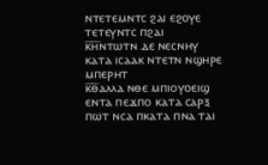ⲛⲧⲉⲧⲉⲙⲛⲧⲥ ϩⲁⲓ ⲉϩⲟⲩⲉ ⲧⲉⲧⲉⲩⲛⲧⲥ ⲡϩⲁⲓ
ⲕ̅ⲏ̅ⲛⲧⲱⲧⲛ ⲇⲉ ⲛⲉⲥⲛⲏⲩ ⲕⲁⲧⲁ ⲓⲥⲁⲁⲕ ⲛⲧⲉⲧⲛ ⲛϣⲏⲣⲉ ⲙⲡⲉⲣⲏⲧ
ⲕ̅ⲑ̅ⲁⲗⲗⲁ ⲛⲑⲉ ⲙⲡⲓⲟⲩⲟⲉⲓϣ ⲉⲛⲧⲁ ⲡⲉϫⲡⲟ ⲕⲁⲧⲁ ⲥⲁⲣⲝ ⲡⲱⲧ ⲛⲥⲁ ⲡⲕⲁⲧⲁ ⲡⲛⲁ ⲧⲁⲓ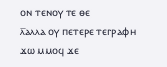ⲟⲛ ⲧⲉⲛⲟⲩ ⲧⲉ ⲑⲉ
ⲗ̅ⲁⲗⲗⲁ ⲟⲩ ⲡⲉⲧⲉⲣⲉ ⲧⲉⲅⲣⲁⲫⲏ ϫⲱ ⲙⲙⲟϥ ϫⲉ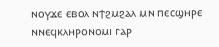ⲛⲟⲩϫⲉ ⲉⲃⲟⲗ ⲛϯϩⲙϩⲁⲗ ⲙⲛ ⲡⲉⲥϣⲏⲣⲉ ⲛⲛⲉϥⲕⲗⲏⲣⲟⲛⲟⲙⲓ ⲅⲁⲣ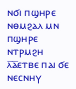ⲛϭⲓ ⲡϣⲏⲣⲉ ⲛⲑⲙϩⲁⲗ ⲙⲛ ⲡϣⲏⲣⲉ ⲛⲧⲣⲙϩⲏ
ⲗ̅ⲁ̅ⲉⲧⲃⲉ ⲡⲁⲓ ϭⲉ ⲛⲉⲥⲛⲏⲩ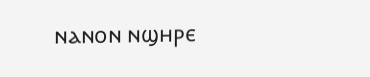ⲛⲁⲛⲟⲛ ⲛϣⲏⲣⲉ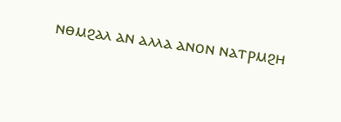ⲛⲑⲙϩⲁⲗ ⲁⲛ ⲁⲗⲗⲁ ⲁⲛⲟⲛ ⲛⲁⲧⲣⲙϩⲏ